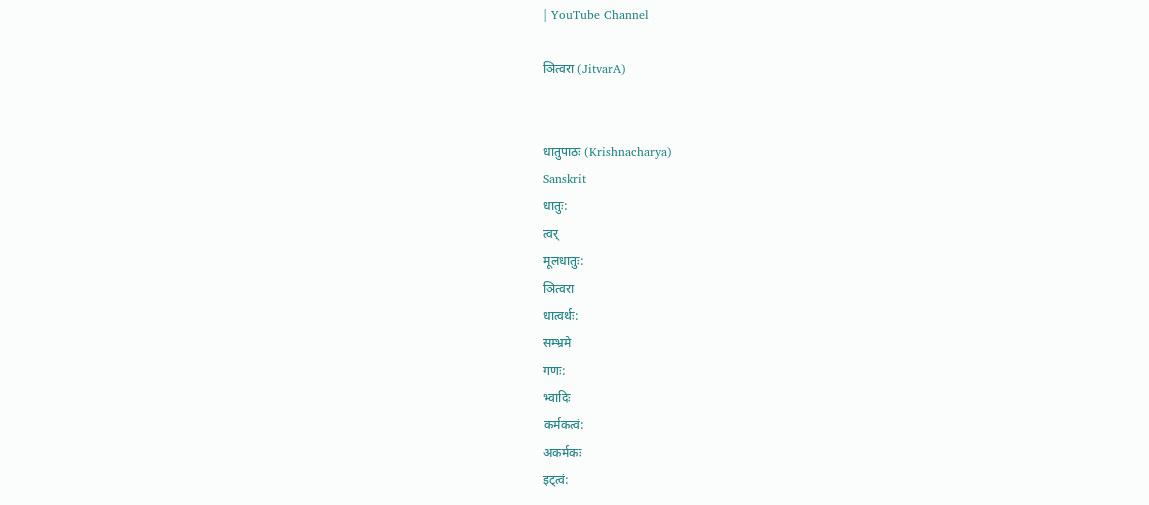| YouTube Channel

ञित्वरा (JitvarA)


धातुपाठः (Krishnacharya)
Sanskrit
धातुः:
त्वर्
मूलधातुः:
ञित्वरा
धात्वर्थः:
सम्भ्रमे
गणः:
भ्वादिः
कर्मकत्वं:
अकर्मकः
इट्त्वं: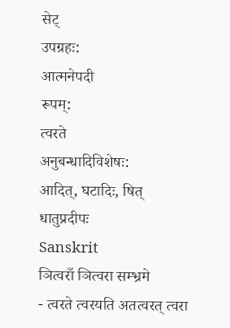सेट्
उपग्रहः:
आत्मनेपदी
रूपम्:
त्वरते
अनुबन्धादिविशेषः:
आदित्, घटादिः, षित्
धातुप्रदीपः
Sanskrit
ञित्वराँ ञित्वरा सम्भ्रमे
- त्वरते त्वरयति अतत्वरत् त्वरा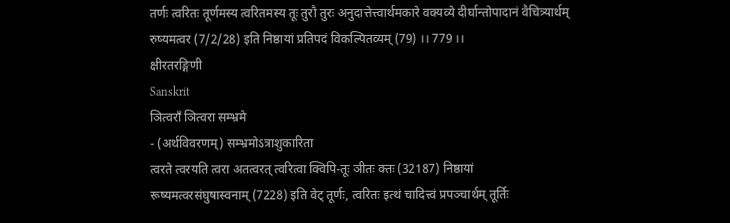तर्णः त्वरितः तूर्णमस्य त्वरितमस्य तूः तुरौ तुरः अनुदात्तेत्त्वार्थमकारे वक्यव्ये दीर्घान्तोपादानं वैचित्र्यार्थम् रुष्यमत्वर (7/2/28) इति निष्ठायां प्रतिपदं विकल्पितव्यम् (79) ।। 779 ।।
क्षीरतरङ्गिणी
Sanskrit
ञित्वराँ ञित्वरा सम्भ्रमे
- (अर्थविवरणम्) सम्भ्रमोऽत्राशुकारिता
त्वरते त्वरयति त्वरा अतत्वरत् त्वरित्वा क्विपि-तूः ञीतः क्तः (32187) निष्ठायां रूष्यमत्वरसंघुषास्वनाम् (7228) इति वेट् तूर्णः, त्वरितः इत्थं चादित्त्वं प्रपञ्चार्थम् तूर्तिः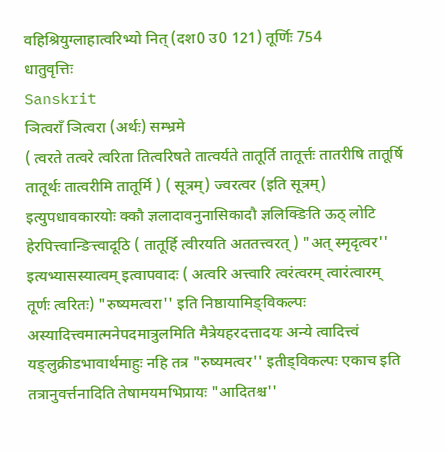वहिश्रियुग्लाहात्वरिभ्यो नित् (दश0 उ0 121) तूर्णिः 754
धातुवृत्तिः
Sanskrit
ञित्वराँ ञित्वरा (अर्थः) सम्भ्रमे
( त्वरते तत्वरे त्वरिता तित्वरिषते तात्वर्यते तातूर्ति तातूर्त्तः तातरीषि तातूर्षि तातूर्थः तात्वरीमि तातूर्मि ) ( सूत्रम्) ज्वरत्वर (इति सूत्रम्) इत्युपधावकारयोः क्कौ ज्ञलादावनुनासिकादौ ज्ञलिक्ङिति ऊठ् लोटि हेरपित्त्वान्ङित्त्वादूठि ( तातूर्हि त्वीरयति अततत्त्वरत् ) "अत् स्मृदृत्वर'' इत्यभ्यासस्यात्वम् इत्वापवादः ( अत्वरि अत्त्वारि त्वरंत्वरम् त्वारंत्वारम् तूर्णः त्वरितः) "रुष्यमत्वरा'' इति निष्ठायामिङ्विकल्पः अस्यादित्त्वमात्मनेपदमात्रुलमिति मैत्रेयहरदत्तादयः अन्ये त्वादित्त्वं यङ्लुक्रीडभावार्थमाहुः नहि तत्र "रुष्यमत्वर'' इतीड्विकल्पः एकाच इति तत्रानुवर्त्तनादिति तेषामयमभिप्रायः "आदितश्च''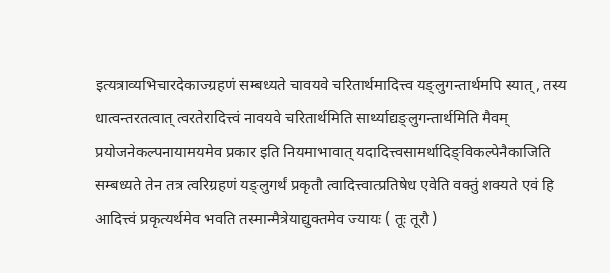इत्यत्राव्यभिचारदेकाज्ग्रहणं सम्बध्यते चावयवे चरितार्थमादित्त्व यङ्लुगन्तार्थमपि स्यात्, तस्य धात्वन्तरतत्वात् त्वरतेरादित्त्वं नावयवे चरितार्थमिति सार्थ्याद्यङ्लुगन्तार्थमिति मैवम् प्रयोजनेकल्पनायामयमेव प्रकार इति नियमाभावात् यदादित्त्वसामर्थादिङ्विकल्पेनैकाजिति सम्बध्यते तेन तत्र त्वरिग्रहणं यङ्लुगर्थं प्रकृतौ त्वादित्त्वात्प्रतिषेध एवेति वक्तुं शक्यते एवं हि आदित्त्वं प्रकृत्यर्थमेव भवति तस्मान्मैत्रेयाद्युक्तमेव ज्यायः ( तूः तूरौ )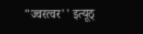"ज्वरत्वर'' इत्यूठ्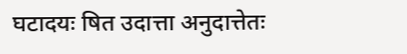घटादयः षित उदात्ता अनुदात्तेतः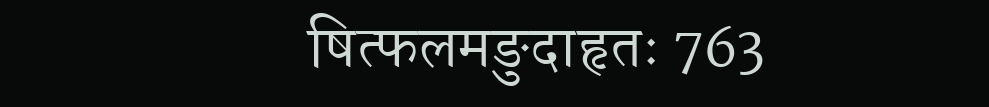षित्फलमङुदाहृतः 763